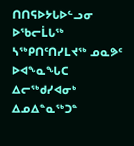ᑎᑎᕋᐅᔭᒐᐅᓪᓗᓂ ᐅᖃᓕᒫᒐᖅ ᓴᖅᑭᑎᑦᑎᓯᒪᔪᖅ ᓄᓇᕗᑦ ᐅᐊᖕᓇᖓᑕ ᐃᓕᖅᑯᓯᐊᓂᒃ ᐃᓄᐃᓐᓇᖅᑐᓐ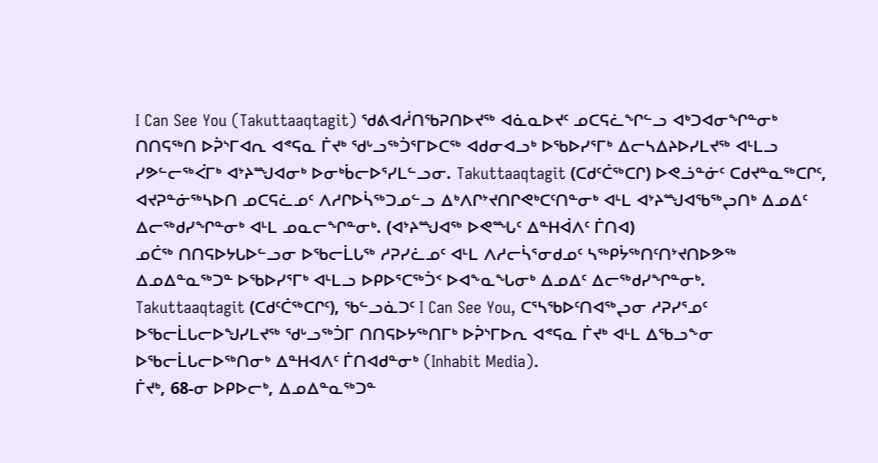I Can See You (Takuttaaqtagit) ᖁᕕᐊᓲᑎᖃᕈᑎᐅᔪᖅ ᐊᓈᓇᐅᔪᑦ ᓄᑕᕋᓛᖏᓪᓗ ᐊᒃᑐᐊᓂᖏᓐᓂᒃ
ᑎᑎᕋᖅᑎ ᐅᕉᔅᒥᐊᕆ ᐊᕝᕋᓇ ᒦᔪᒃ ᖁᒡᓗᖅᑑᕐᒥᐅᑕᖅ ᐊᑯᓂᐊᓗᒃ ᐅᖃᐅᓯᕐᒥᒃ ᐃᓕᓴᐃᔨᐅᓯᒪᔪᖅ ᐊᒻᒪᓗ ᓯᕗᓪᓕᖅᐹᒥᒃ ᐊᔾᔨᙳᐊᓂᒃ ᐅᓂᒃᑳᓕᐅᕐᓯᒪᓪᓗᓂ. Takuttaaqtagit (ᑕᑯᑦᑖᖅᑕᒋ) ᐅᕙᓘᓐᓃᑦ ᑕᑯᔪᓐᓇᖅᑕᒋᑦ, ᐊᔪᕈᓐᓃᖅᓴᐅᑎ ᓄᑕᕋᓛᓄᑦ ᐱᓱᒋᐅᓵᖅᑐᓄᓪᓗ ᐃᒃᐱᒋᔾᔪᑎᒋᕙᒃᑕᑦᑎᓐᓂᒃ ᐊᒻᒪ ᐊᔾᔨᙳᐊᖃᖅᖢᑎᒃ ᐃᓄᐃᑦ ᐃᓕᖅᑯᓯᖏᓐᓂᒃ ᐊᒻᒪ ᓄᓇᓕᖏᓐᓂᒃ. (ᐊᔾᔨᙳᐊᖅ ᐅᕙᙵᑦ ᐃᓐᕼᐋᐱᑦ ᒦᑎᐊ)
ᓄᑖᖅ ᑎᑎᕋᐅᔭᒐᐅᓪᓗᓂ ᐅᖃᓕᒫᒐᖅ ᓱᕈᓯᓛᓄᑦ ᐊᒻᒪ ᐱᓱᓕᓵᕐᓂᑯᓄᑦ ᓴᖅᑭᔮᖅᑎᑦᑎᔾᔪᑎᐅᕗᖅ ᐃᓄᐃᓐᓇᖅᑐᓐ ᐅᖃᐅᓯᕐᒥᒃ ᐊᒻᒪᓗ ᐅᑭᐅᕐᑕᖅᑑᑉ ᐅᐊᖕᓇᖓᓂᒃ ᐃᓄᐃᑦ ᐃᓕᖅᑯᓯᖏᓐᓂᒃ.
Takuttaaqtagit (ᑕᑯᑦᑖᖅᑕᒋᑦ), ᖃᓪᓗᓈᑐᑦ I Can See You, ᑕᕐᓴᖃᐅᑦᑎᐊᖅᖢᓂ ᓱᕈᓯᕐᓄᑦ ᐅᖃᓕᒫᒐᓕᐅᖑᓯᒪᔪᖅ ᖁᒡᓗᖅᑑᒥ ᑎᑎᕋᐅᔭᖅᑎᒥᒃ ᐅᕉᔅᒥᐅᕆ ᐊᕝᕋᓇ ᒦᔪᒃ ᐊᒻᒪ ᐃᖃᓗᖕᓂ ᐅᖃᓕᒫᒐᓕᐅᖅᑎᓂᒃ ᐃᓐᕼᐊᐱᑦ ᒦᑎᐊᑯᓐᓂᒃ (Inhabit Media).
ᒦᔪᒃ, 68-ᓂ ᐅᑭᐅᓕᒃ, ᐃᓄᐃᓐᓇᖅᑐᓐ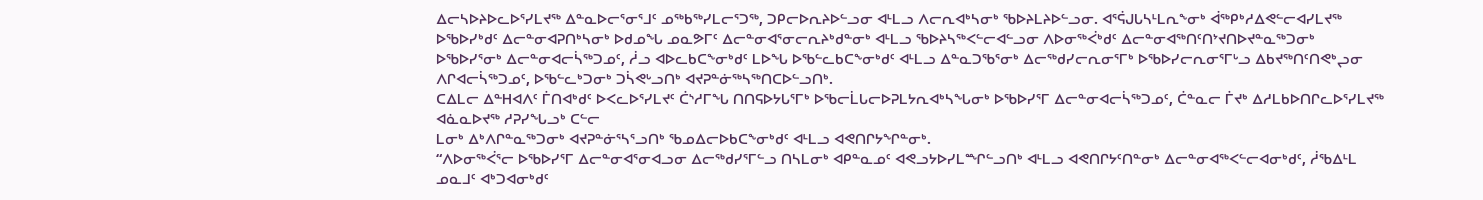ᐃᓕᓴᐅᔨᐅᓚᐅᕐᓯᒪᔪᖅ ᐃᓐᓇᐅᓕᕐᓂᕐᒧᑦ ᓄᖅᑲᖅᓯᒪᓕᕐᑐᖅ, ᑐᑭᓕᐅᕆᔨᐅᓪᓗᓂ ᐊᒻᒪᓗ ᐱᓕᕆᐊᒃᓴᓂᒃ ᖃᐅᔨᒪᔨᐅᓪᓗᓂ. ᐊᕐᕌᒍᒐᓴᒻᒪᕆᖕᓂᒃ ᐋᖅᑭᒃᓱᐃᕙᓪᓕᐊᓯᒪᔪᖅ ᐅᖃᐅᓯᒃᑯᑦ ᐃᓕᓐᓂᐊᕈᑎᒃᓴᓂᒃ ᐅᑯᓄᖓ ᓄᓇᕗᒥᑦ ᐃᓕᓐᓂᐊᕐᓂᓕᕆᔨᒃᑯᓐᓂᒃ ᐊᒻᒪᓗ ᖃᐅᔨᓴᖅᐸᓪᓕᐊᓪᓗᓂ ᐱᐅᓂᖅᐹᒃᑯᑦ ᐃᓕᓐᓂᐊᖅᑎᑦᑎᔾᔪᑎᐅᔪᓐᓇᖅᑐᓂᒃ ᐅᖃᐅᓯᕐᓂᒃ ᐃᓕᓐᓂᐊᓕᓵᖅᑐᓄᑦ, ᓲᓗ ᐊᐅᓚᑲᑕᖕᓂᒃᑯᑦ ᒪᐅᖓ ᐅᖃᓪᓚᑲᑕᖕᓂᒃᑯᑦ ᐊᒻᒪᓗ ᐃᓐᓇᑐᖃᕐᓂᒃ ᐃᓕᖅᑯᓯᓕᕆᓂᕐᒥᒃ ᐅᖃᐅᓯᓕᕆᓂᕐᒥᒡᓗ ᐃᑲᔪᖅᑎᑦᑎᕙᒃᖢᓂ ᐱᒋᐊᓕᓵᖅᑐᓄᑦ, ᐅᖃᓪᓚᒃᑐᓂᒃ ᑐᓵᕙᒡᓗᑎᒃ ᐊᔪᕈᓐᓃᖅᓴᖅᑎᑕᐅᓪᓗᑎᒃ.
ᑕᐃᒪᓕ ᐃᓐᕼᐊᐱᑦ ᒦᑎᐊᒃᑯᑦ ᐅᐸᓚᐅᕐᓯᒪᔪᑦ ᑖᔅᓱᒥᖓ ᑎᑎᕋᐅᔭᒐᕐᒥᒃ ᐅᖃᓕᒫᒐᓕᐅᕈᒪᔭᕆᐊᒃᓴᖓᓂᒃ ᐅᖃᐅᓯᕐᒥ ᐃᓕᓐᓂᐊᓕᓵᖅᑐᓄᑦ, ᑖᓐᓇᓕ ᒦᔪᒃ ᐃᓱᒪᑲᐅᑎᒋᓚᐅᕐᓯᒪᔪᖅ ᐊᓈᓇᐅᔪᖅ ᓱᕈᓯᖓᓗᒃ ᑕᓪᓕ
ᒪᓂᒃ ᐃᒃᐱᒋᓐᓇᖅᑐᓂᒃ ᐊᔪᕈᓐᓃᕐᓴᕐᓗᑎᒃ ᖃᓄᐃᓕᐅᑲᑕᖕᓂᒃᑯᑦ ᐊᒻᒪᓗ ᐊᕙᑎᒋᔭᖏᓐᓂᒃ.
“ᐱᐅᓂᖅᐹᕐᓕ ᐅᖃᐅᓯᕐᒥ ᐃᓕᓐᓂᐊᕐᓂᐊᓗᓂ ᐃᓕᖅᑯᓯᕐᒥᓪᓗ ᑎᓴᒪᓂᒃ ᐊᑭᓐᓇᓄᑦ ᐊᕙᓗᔭᐅᓯᒪᙱᓪᓗᑎᒃ ᐊᒻᒪᓗ ᐊᕙᑎᒋᔭᑦᑎᓐᓂᒃ ᐃᓕᓐᓂᐊᖅᐸᓪᓕᐊᓂᒃᑯᑦ, ᓲᖃᐃᒻᒪ ᓄᓇᒧᑦ ᐊᒃᑐᐊᓂᒃᑯᑦ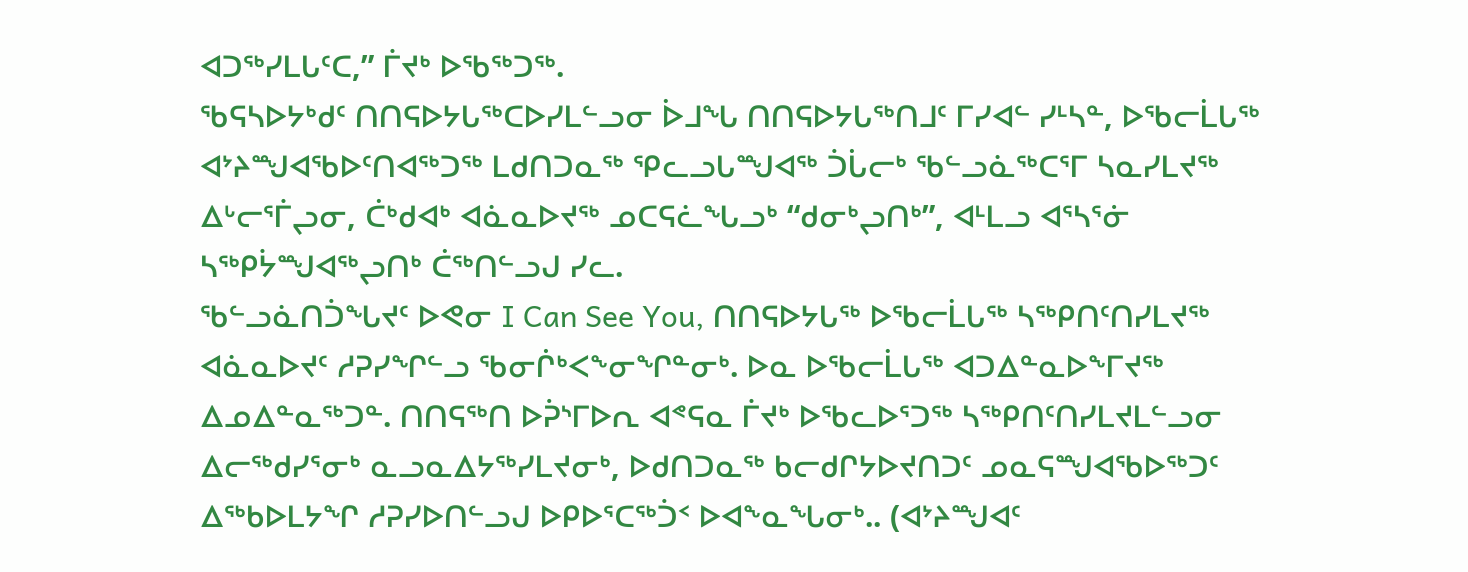ᐊᑐᖅᓯᒪᒐᑦᑕ,” ᒦᔪᒃ ᐅᖃᖅᑐᖅ.
ᖃᕋᓴᐅᔭᒃᑯᑦ ᑎᑎᕋᐅᔭᒐᖅᑕᐅᓯᒪᓪᓗᓂ ᐆᒧᖓ ᑎᑎᕋᐅᔭᒐᖅᑎᒧᑦ ᒥᓯᐊᓪ ᓯᒻᓴᓐ, ᐅᖃᓕᒫᒐᖅ ᐊᔾᔨᙳᐊᖃᐅᑦᑎᐊᖅᑐᖅ ᒪᑯᑎᑐᓇᖅ ᕿᓚᓗᒐᙳᐊᖅ ᑑᒑᓕᒃ ᖃᓪᓗᓈᖅᑕᕐᒥ ᓴᓇᓯᒪᔪᖅ ᐃᒡᓕᕐᒦᖢᓂ, ᑖᒃᑯᐊᒃ ᐊᓈᓇᐅᔪᖅ ᓄᑕᕋᓛᖓᓗᒃ “ᑯᓂᒃᖢᑎᒃ”, ᐊᒻᒪᓗ ᐊᕐᓴᕐᓃ ᓴᖅᑭᔮᙳᐊᖅᖢᑎᒃ ᑖᖅᑎᓪᓗᒍ ᓯᓚ.
ᖃᓪᓗᓈᑎᑑᖓᔪᑦ ᐅᕙᓂ I Can See You, ᑎᑎᕋᐅᔭᒐᖅ ᐅᖃᓕᒫᒐᖅ ᓴᖅᑭᑎᑦᑎᓯᒪᔪᖅ ᐊᓈᓇᐅᔪᑦ ᓱᕈᓯᖏᓪᓗ ᖃᓂᒌᒃᐸᖕᓂᖏᓐᓂᒃ. ᐅᓇ ᐅᖃᓕᒫᒐᖅ ᐊᑐᐃᓐᓇᐅᖕᒥᔪᖅ ᐃᓄᐃᓐᓇᖅᑐᓐ. ᑎᑎᕋᖅᑎ ᐅᕉᔅᒥᐅᕆ ᐊᕝᕋᓇ ᒦᔪᒃ ᐅᖃᓚᐅᕐᑐᖅ ᓴᖅᑭᑎᑦᑎᓯᒪᔪᒪᓪᓗᓂ ᐃᓕᖅᑯᓯᕐᓂᒃ ᓇᓗᓇᐃᔭᖅᓯᒪᔪᓂᒃ, ᐅᑯᑎᑐᓇᖅ ᑲᓕᑯᒋᔭᐅᔪᑎᑐᑦ ᓄᓇᕋᙳᐊᖃᐅᖅᑐᑦ ᐃᖅᑲᐅᒪᔭᖏ ᓱᕈᓯᐅᑎᓪᓗᒍ ᐅᑭᐅᕐᑕᖅᑑᑉ ᐅᐊᖕᓇᖓᓂᒃ.. (ᐊᔾᔨᙳᐊᑦ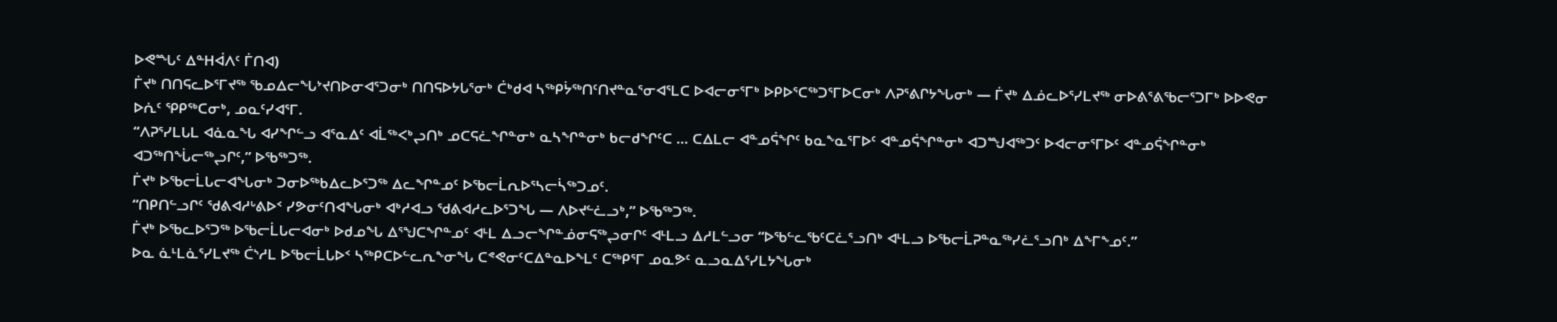ᐅᕙᙵᑦ ᐃᓐᕼᐋᐱᑦ ᒦᑎᐊ)
ᒦᔪᒃ ᑎᑎᕋᓚᐅᕐᒥᔪᖅ ᖃᓄᐃᓕᖓᔾᔪᑎᐅᓂᐊᕐᑐᓂᒃ ᑎᑎᕋᐅᔭᒐᕐᓂᒃ ᑖᒃᑯᐊ ᓴᖅᑭᔮᖅᑎᑦᑎᔪᓐᓇᕐᓂᐊᕐᒪᑕ ᐅᐊᓕᓂᕐᒥᒃ ᐅᑭᐅᕐᑕᖅᑐᕐᒥᐅᑕᓂᒃ ᐱᕈᕐᕕᒋᔭᖓᓂᒃ — ᒦᔪᒃ ᐃᓅᓚᐅᕐᓯᒪᔪᖅ ᓂᐅᕕᕐᕕᖃᓕᕐᑐᒥᒃ ᐅᐅᕙᓂ ᐅᕇᑦ ᕿᑭᖅᑕᓂᒃ, ᓄᓇᑦᓯᐊᕐᒥ.
“ᐱᕈᕐᓯᒪᒐᒪ ᐊᓈᓇᖓ ᐊᓯᖏᓪᓗ ᐊᕐᓇᐃᑦ ᐊᒫᖅᐸᒃᖢᑎᒃ ᓄᑕᕋᓛᖏᓐᓂᒃ ᓇᓴᖏᓐᓂᒃ ᑲᓕᑯᖏᑦᑕ … ᑕᐃᒪᓕ ᐊᓐᓄᕌᖏᑦ ᑲᓇᖕᓇᕐᒥᐅᑦ ᐊᓐᓄᕌᖏᓐᓂᒃ ᐊᑐᙳᐊᖅᑐᑦ ᐅᐊᓕᓂᕐᒥᐅᑦ ᐊᓐᓄᕌᖏᓐᓂᒃ ᐊᑐᖅᑎᖔᓕᖅᖢᒋᑦ,” ᐅᖃᖅᑐᖅ.
ᒦᔪᒃ ᐅᖃᓕᒫᒐᓕᐊᖓᓂᒃ ᑐᓂᐅᖅᑲᐃᓚᐅᕐᑐᖅ ᐃᓚᖏᓐᓄᑦ ᐅᖃᓕᒫᕆᐅᕐᓴᓕᓵᖅᑐᓄᑦ.
“ᑎᑭᑎᓪᓗᒋᑦ ᖁᕕᐊᓱᒡᕕᐅᑉ ᓯᕗᓂᑦᑎᐊᖓᓂᒃ ᐊᒃᓱᐊᓗ ᖁᕕᐊᓱᓚᐅᕐᑐᖓ — ᐱᐅᔪᓪᓛᓗᒃ,” ᐅᖃᖅᑐᖅ.
ᒦᔪᒃ ᐅᖃᓚᐅᕐᑐᖅ ᐅᖃᓕᒫᒐᓕᐊᓂᒃ ᐅᑯᓄᖓ ᐃᕐᖑᑕᖏᓐᓄᑦ ᐊᒻᒪ ᐃᓗᓕᖏᓐᓅᓂᕋᖅᖢᓂᒋᑦ ᐊᒻᒪᓗ ᐃᓱᒪᓪᓗᓂ “ᐅᖃᓪᓚᖃᑦᑕᓛᕐᓗᑎᒃ ᐊᒻᒪᓗ ᐅᖃᓕᒫᕈᓐᓇᖅᓯᓛᕐᓗᑎᒃ ᐃᖕᒥᖕᓄᑦ.”
ᐅᓇ ᓈᒻᒪᓈᕐᓯᒪᔪᖅ ᑖᔅᓱᒪ ᐅᖃᓕᒫᒐᐅᑉ ᓴᖅᑭᑕᐅᓪᓚᕆᖕᓂᖓ ᑕᕝᕙᓂᑦᑕᐃᓐᓇᐅᖕᒪᑦ ᑕᖅᑭᕐᒥ ᓄᓇᕗᑦ ᓇᓗᓇᐃᕐᓯᒪᔭᖓᓂᒃ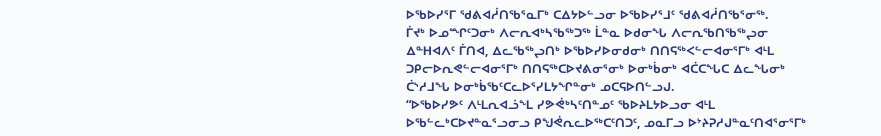ᐅᖃᐅᓯᕐᒥ ᖁᕕᐊᓲᑎᖃᕐᓇᒥᒃ ᑕᐃᔭᐅᓪᓗᓂ ᐅᖃᐅᓯᕐᒧᑦ ᖁᕕᐊᓲᑎᖃᕐᓂᖅ.
ᒦᔪᒃ ᐅᓄᙱᑦᑐᓂᒃ ᐱᓕᕆᐊᒃᓴᖃᖅᑐᖅ ᒫᓐᓇ ᐅᑯᓂᖓ ᐱᓕᕆᖃᑎᖃᖅᖢᓂ ᐃᓐᕼᐊᐱᑦ ᒦᑎᐊ, ᐃᓚᖃᖅᖢᑎᒃ ᐅᖃᐅᓯᐅᓂᑯᓂᒃ ᑎᑎᕋᖅᐸᓪᓕᐊᓂᕐᒥᒃ ᐊᒻᒪ ᑐᑭᓕᐅᕆᕙᓪᓕᐊᓂᕐᒥᒃ ᑎᑎᕋᖅᑕᐅᔪᕕᓂᕐᓂᒃ ᐅᓂᒃᑳᓂᒃ ᐊᑖᑕᖓᑕ ᐃᓚᖓᓂᒃ ᑖᔅᓱᒧᖓ ᐅᓂᒃᑳᖃᑦᑕᓚᐅᕐᓯᒪᔭᖏᓐᓂᒃ ᓄᑕᕋᐅᑎᓪᓗᒍ.
“ᐅᖃᐅᓯᕗᑦ ᐱᒻᒪᕆᐊᓘᖕᒪ ᓯᕗᕚᒃᓴᑦᑎᓐᓄᑦ ᖃᐅᔨᒪᔭᐅᓗᓂ ᐊᒻᒪ ᐅᖃᓪᓚᒃᑕᐅᔪᓐᓇᕐᓗᓂᓗ ᑭᖑᕚᕆᓚᐅᖅᑕᑦᑎᑐᑦ, ᓄᓇᒥᓗ ᐅᔾᔨᕈᓱᒍᓐᓇᑦᑎᐊᕐᓂᕐᒥᒃ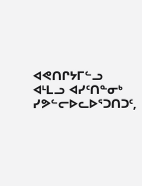ᐊᕙᑎᒋᔭᒥᓪᓗ ᐊᒻᒪᓗ ᐊᓯᑦᑎᓐᓂᒃ ᓯᕗᓪᓕᐅᓚᐅᕐᑐᑎᑐᑦ,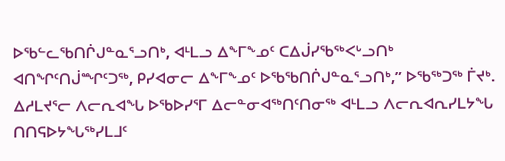ᐅᖃᓪᓚᖃᑎᒌᒍᓐᓇᕐᓗᑎᒃ, ᐊᒻᒪᓗ ᐃᖕᒥᖕᓄᑦ ᑕᐃᒎᓯᖃᖅᐸᒡᓗᑎᒃ ᐊᑎᖏᑦᑎᒎᙱᑦᑐᖅ, ᑭᓯᐊᓂᓕ ᐃᖕᒥᖕᓄᑦ ᐅᖃᖃᑎᒌᒍᓐᓇᕐᓗᑎᒃ,” ᐅᖃᖅᑐᖅ ᒦᔪᒃ.
ᐃᓱᒪᔪᕐᓕ ᐱᓕᕆᐊᖓ ᐅᖃᐅᓯᕐᒥ ᐃᓕᓐᓂᐊᖅᑎᑦᑎᓂᖅ ᐊᒻᒪᓗ ᐱᓕᕆᐊᕆᓯᒪᔭᖓ ᑎᑎᕋᐅᔭᖓᖅᓯᒪᒧᑦ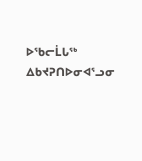ᐅᖃᓕᒫᒐᖅ ᐃᑲᔪᕈᑎᐅᓂᐊᕐᓗᓂ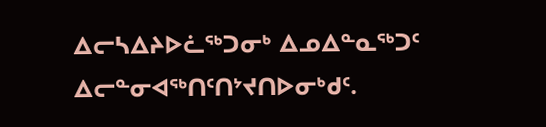ᐃᓕᓴᐃᔨᐅᓛᖅᑐᓂᒃ ᐃᓄᐃᓐᓇᖅᑐᑦ ᐃᓕᓐᓂᐊᖅᑎᑦᑎᔾᔪᑎᐅᓂᒃᑯᑦ.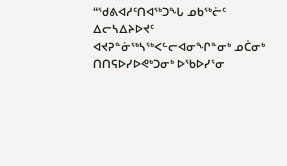“ᖁᕕᐊᓱᑦᑎᐊᖅᑐᖓ ᓄᑲᖅᓖᑦ ᐃᓕᓴᐃᔨᐅᔪᑦ ᐊᔪᕈᓐᓃᖅᓴᖅᐸᓪᓕᐊᓂᖏᓐᓂᒃ ᓄᑖᓂᒃ ᑎᑎᕋᐅᓯᐅᕙᒃᑐᓂᒃ ᐅᖃᐅᓯᕐᓂ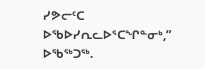ᓯᕗᓕᑦᑕ ᐅᖃᐅᓯᕆᓚᐅᕐᑕᖏᓐᓂᒃ,” ᐅᖃᖅᑐᖅ.